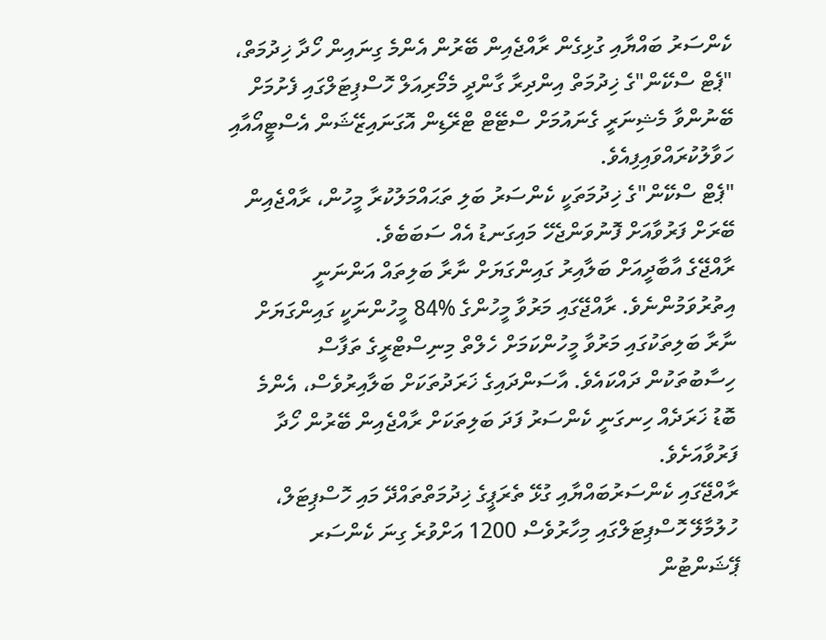ކެންސަރު ބައްޔާއި ގުޅިގެން ރާއްޖެއިން ބޭރުން އެންމެ ގިނައިން ހޯދާ ޚިދުމަތް، "ޕެޓް ސްކޭން"ގެ ޚިދުމަތް އިންދިރާ ގާންދީ މެމޯރިއަލް ހޮސްޕިޓަލްގައި ފެށުމަށް ބޭނުންވާ މެޝިނަރީ ގެނައުމަށް ސްޓޭޓް ޓްރޭޑިން އޮގަނައިޒޭޝަން އެސްޓީއޯއާއި ހަވާލުކުރައްވައިފިއެވެ.
"ޕެޓް ސްކޭން"ގެ ޚިދުމަތަކީ ކެންސަރު ބަލި ތަޙައްމަލުކުރާ މީހުން، ރާއްޖެއިން ބޭރަށް ފަރުވާއަށް ފޮނުވަންޖެހޭ މައިގަނޑު އެއް ސަބަބެވެ.
ރާއްޖޭގެ އާބާދީއަށް ބަލާއިރު ގައިންގަޔަށް ނާރާ ބަލިތައް އަންނަނީ އިތުރުވަމުންނެވެ. ރާއްޖޭގައި މަރުވާ މީހުންގެ %84 މީހުންނަކީ ގައިންގަޔަށް ނާރާ ބަލިތަކުގައި މަރުވާ މީހުންކަމަށް ހެލްތް މިނިސްޓްރީގެ ތަފާސް ހިސާބުތަކުން ދައްކައެވެ. އާސަންދައިގެ ޚަރަދުތަކަށް ބަލާއިރުވެސް، އެންމެ ބޮޑު ޚަރަދެއް ހިނގަނީ ކެންސަރު ފަދަ ބަލިތަކަށް ރާއްޖެއިން ބޭރުން ހޯދާ ފަރުވާއަށެވެ.
ރާއްޖޭގައި ކެންސަރުބައްޔާއި ގުޅޭ ތެރަޕީގެ ޚިދުމަތްތައްދޭ މައި ހޮސްޕިޓަލް، ހުލުމާލޭ ހޮސްޕިޓަލްގައި މިހާރުވެސް 1200 އަށްވުރެ ގިނަ ކެންސަރ ޕޭޝަންޓުން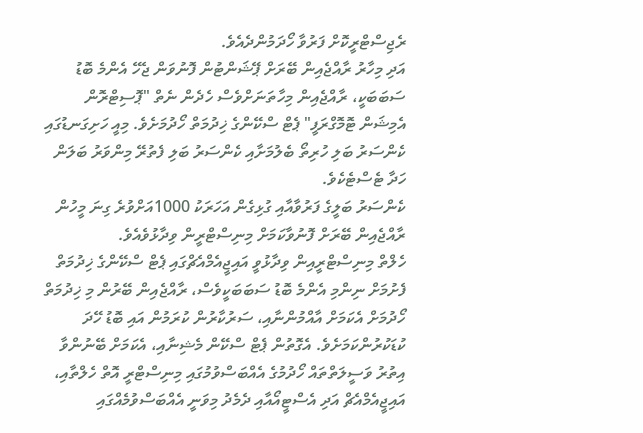ރެޖިސްޓްރީކޮށް ފަރުވާ ހޯދަމުންދެއެވެ.
އަދި މިހާރު ރާއްޖެއިން ބޭރަށް ޕޭޝަންޓުން ފޮނުވަން ޖެހޭ އެންމެ ބޮޑު ސަބަބަކީ، ރާއްޖެއިން މިހާތަނަށްވެސް ހެދެން ނެތް "ޕޮސިޓްރޮން އެމިޝަން ޓޮމޮގްރަފީ" ޕެޓް ސްކޭންގެ ޚިދުމަތް ހޯދުމަށެވެ. މިއީ ހަށިގަނޑުގައި ކެންސަރު ބަލި ހުރިތޯ ބެލުމަށާއި ކެންސަރު ބަލި ފެތުރޭ މިންވަރު ބަލަން ހަދާ ޓެސްޓެކެވެ.
ކެންސަރު ބަލީގެ ފަރުވާއާއި ގުޅިގެން އަހަރަކު 1000އަށްވުރެ ގިނަ މީހުން ރާއްޖެއިން ބޭރަށް ފޮނުވާކަމަށް މިނިސްޓްރީން ވިދާޅުވެއެވެ.
ހެލްތް މިނިސްޓްރީއިން ވިދާޅުވީ އައިޖީއެމްއެޗްގައި ޕެޓް ސްކޭންގެ ޚިދުމަތް ފެށުމަށް ނިންމި އެންމެ ބޮޑު ސަބަބަކީވެސް، ރާއްޖެއިން ބޭރުން މި ޚިދުމަތް ހޯދުމަށް އެކަމަށް އާއްމުންނާއި، ސަރުކާރުން ކުރަމުން އައި ބޮޑު ހޭދަ ކުޑަކުރުންކަމަށެވެ. އެގޮތުން ޕެޓް ސްކޭން މެޝިނާއި، އެކަމަށް ބޭނުންވާ އިތުރު ވަސީލަތްތައް ހޯދުމުގެ އެއްބަސްވުމުގައި މިނިސްޓްރީ އޮތް ހެލްތާއި، އައިޖީއެމްއެޗް އަދި އެސްޓީއޯއާއި ދެމެދު މިވަނީ އެއްބަސްވުމެއްގައި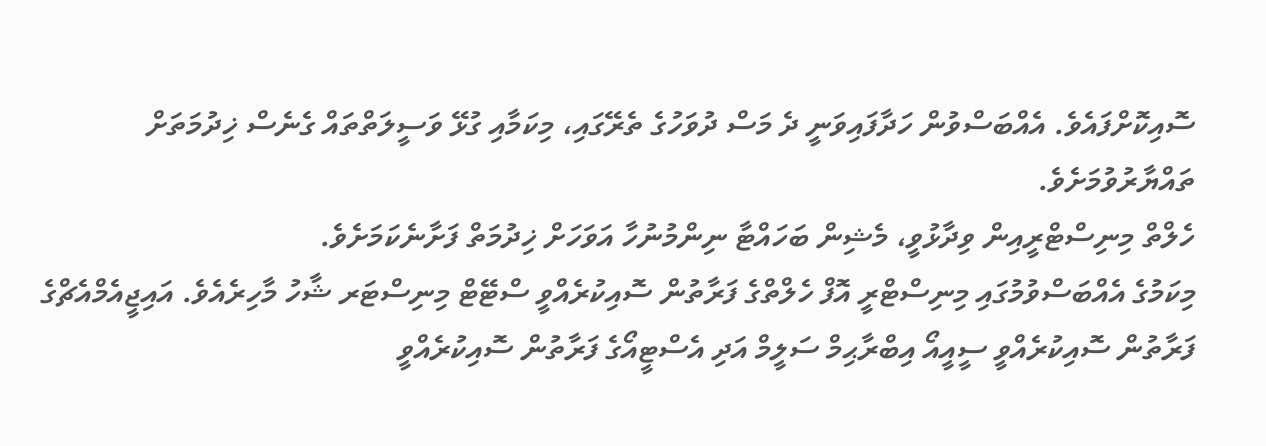ސޮއިކޮށްފައެވެ. އެއްބަސްވުން ހަދާފައިވަނީ ދެ މަސް ދުވަހުގެ ތެރޭގައި، މިކަމާއި ގުޅޭ ވަސީލަތްތައް ގެނެސް ޚިދުމަތަށް ތައްޔާރުވުމަށެވެ.
ހެލްތް މިނިސްޓްރީއިން ވިދާޅުވީ، މެޝިން ބަހައްޓާ ނިންމުނުހާ އަވަހަށް ޚިދުމަތް ފަށާނެކަމަށެވެ.
މިކަމުގެ އެއްބަސްވުމުގައި މިނިސްޓްރީ އޮފް ހެލްތްގެ ފަރާތުން ސޮއިކުރެއްވީ ސްޓޭޓް މިނިސްޓަރ ޝާހު މާހިރެއެވެ. އައިޖީއެމްއެޗްގެ ފަރާތުން ސޮއިކުރެއްވީ ސީއީއޯ އިބްރާޙިމް ސަލީމް އަދި އެސްޓީއޯގެ ފަރާތުން ސޮއިކުރެއްވީ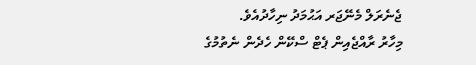ޖެނެރަލް މެނޭޖަރ އަޙުމަދު ނިހާދުއެވެ.
މިހާރު ރާއްޖެއިން ޕެޓް ސްކޭން ހެދެން ނެތުމުގެ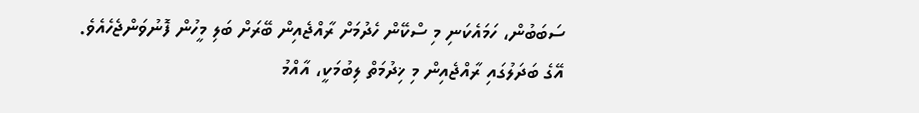ސަބަބުން، ހަމައެކަނި މި ސްކޭން ހެދުމަށް ރާއްޖެއިން ބޭރަށް ބަލި މީހުން ފޮނުވަންޖެހެއެވެ. އޭގެ ބަދަލުގައި ރާއްޖެއިން މި ޚިދުމަތް ލިބުމަކީ، އާއްމު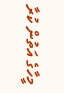މީހާގެ އަތުން ކުރާ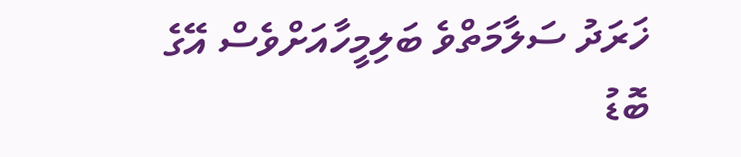ޚަރަދު ސަލާމަތްވެ ބަލިމީހާއަށްވެސް އޭގެ ބޮޑު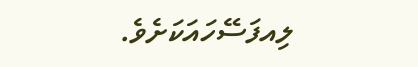ލިއފަސޭހައަކަށެވެ.